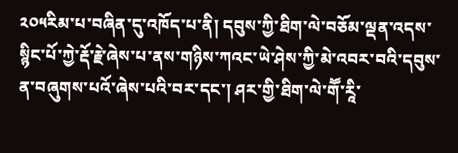༢༠༥རིམ་པ་བཞིན་དུ་འཁོད་པ་ནི། དབུས་ཀྱི་ཐིག་ལེ་བཅོམ་ལྡན་འདས་སྙིང་པོ་ཀྱེ་རྡོ་རྗེ་ཞེས་པ་ནས་གཉིས་ཀའང་ཡེ་ཤེས་ཀྱི་མེ་འབར་བའི་དབུས་ན་བཞུགས་པའོ་ཞེས་པའི་བར་དང་། ཤར་གྱི་ཐིག་ལེ་གཽ་རཱི་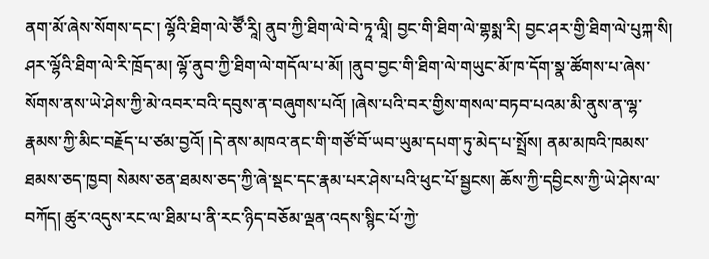ནག་མོ་ཞེས་སོགས་དང་། ལྷོའི་ཐིག་ལེ་ཙཽ་རཱི། ནུབ་ཀྱི་ཐིག་ལེ་བེ་ཏཱ་ལཱི། བྱང་གི་ཐིག་ལེ་གྷསྨ་རི། བྱང་ཤར་གྱི་ཐིག་ལེ་པུཀྐ་སི། ཤར་ལྷོའི་ཐིག་ལེ་རི་ཁྲོད་མ། ལྷོ་ནུབ་ཀྱི་ཐིག་ལེ་གདོལ་པ་མོ། །ནུབ་བྱང་གི་ཐིག་ལེ་གཡུང་མོ་ཁ་དོག་སྣ་ཚོགས་པ་ཞེས་སོགས་ནས་ཡེ་ཤེས་ཀྱི་མེ་འབར་བའི་དབུས་ན་བཞུགས་པའོ། །ཞེས་པའི་བར་གྱིས་གསལ་བཏབ་པའམ་མི་ནུས་ན་ལྷ་རྣམས་ཀྱི་མིང་བརྗོད་པ་ཙམ་བྱའོ། །དེ་ནས་མཁའ་ནང་གི་གཙོ་བོ་ཡབ་ཡུམ་དཔག་ཏུ་མེད་པ་སྤྲོས། ནམ་མཁའི་ཁམས་ཐམས་ཅད་ཁྱབ། སེམས་ཅན་ཐམས་ཅད་ཀྱི་ཞེ་སྡང་དང་རྣམ་པར་ཤེས་པའི་ཕུང་པོ་སྦྱངས། ཆོས་ཀྱི་དབྱིངས་ཀྱི་ཡེ་ཤེས་ལ་བཀོད། ཚུར་འདུས་རང་ལ་ཐིམ་པ་ནི་རང་ཉིད་བཅོམ་ལྡན་འདས་སྙིང་པོ་ཀྱེ་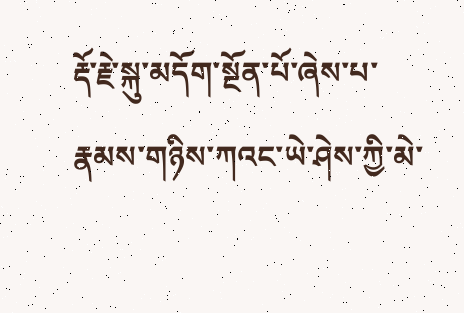རྡོ་རྗེ་སྐུ་མདོག་སྔོན་པོ་ཞེས་པ་རྣམས་གཉིས་ཀའང་ཡེ་ཤེས་ཀྱི་མེ་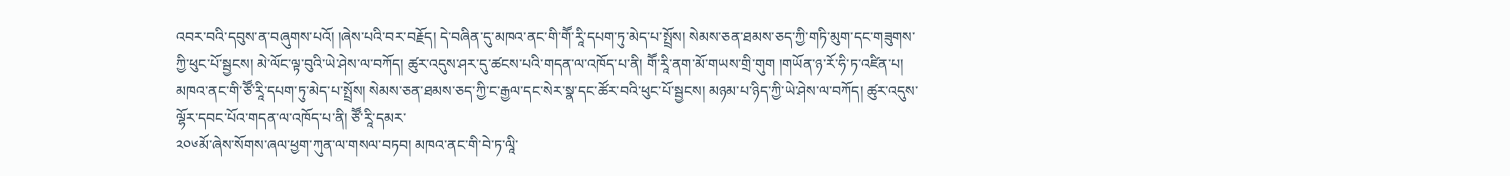འབར་བའི་དབུས་ན་བཞུགས་པའོ། །ཞེས་པའི་བར་བརྗོད། དེ་བཞིན་དུ་མཁའ་ནང་གི་གཽ་རཱི་དཔག་ཏུ་མེད་པ་སྤྲོས། སེམས་ཅན་ཐམས་ཅད་ཀྱི་གཏི་མུག་དང་གཟུགས་ཀྱི་ཕུང་པོ་སྦྱངས། མེ་ལོང་ལྟ་བུའི་ཡེ་ཤེས་ལ་བཀོད། ཚུར་འདུས་ཤར་དུ་ཚངས་པའི་གདན་ལ་འཁོད་པ་ནི། གཽ་རཱི་ནག་མོ་གཡས་གྲི་གུག །གཡོན་ཉ་རོ་ཧི་ཏ་འཛིན་པ། མཁའ་ནང་གི་ཙཽ་རཱི་དཔག་ཏུ་མེད་པ་སྤྲོས། སེམས་ཅན་ཐམས་ཅད་ཀྱི་ང་རྒྱལ་དང་སེར་སྣ་དང་ཚོར་བའི་ཕུང་པོ་སྦྱངས། མཉམ་པ་ཉིད་ཀྱི་ཡེ་ཤེས་ལ་བཀོད། ཚུར་འདུས་ལྷོར་དབང་པོའ་གདན་ལ་འཁོད་པ་ནི། ཙཽ་རཱི་དམར་
༢༠༦མོ་ཞེས་སོགས་ཞལ་ཕྱག་ཀུན་ལ་གསལ་བཏབ། མཁའ་ནང་གི་བེ་ཏ་ལཱི་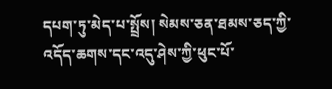དཔག་ཏུ་མེད་པ་སྤྲོས། སེམས་ཅན་ཐམས་ཅད་ཀྱི་འདོད་ཆགས་དང་འདུ་ཤེས་ཀྱི་ཕུང་པོ་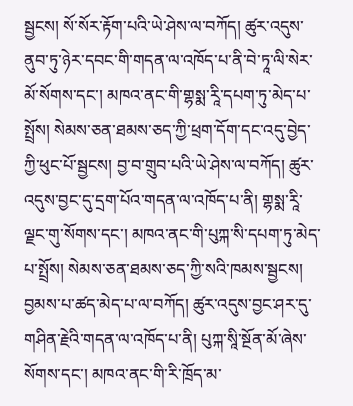སྦྱངས། སོ་སོར་རྟོག་པའི་ཡེ་ཤེས་ལ་བཀོད། ཚུར་འདུས་ནུབ་ཏུ་ཉེར་དབང་གི་གདན་ལ་འཁོད་པ་ནི་བེ་ཏཱ་ལི་སེར་མོ་སོགས་དང་། མཁའ་ནང་གི་གྷསྨ་རཱི་དཔག་ཏུ་མེད་པ་སྤྲོས། སེམས་ཅན་ཐམས་ཅད་ཀྱི་ཕྲག་དོག་དང་འདུ་བྱེད་ཀྱི་ཕུང་པོ་སྦྱངས། བྱ་བ་གྲུབ་པའི་ཡེ་ཤེས་ལ་བཀོད། ཚུར་འདུས་བྱང་དུ་དྲག་པོའ་གདན་ལ་འཁོད་པ་ནི། གྷསྨ་རཱི་ལྗང་གུ་སོགས་དང་། མཁའ་ནང་གི་པུཀྐ་སི་དཔག་ཏུ་མེད་པ་སྤྲོས། སེམས་ཅན་ཐམས་ཅད་ཀྱི་སའི་ཁམས་སྦྱངས། བྱམས་པ་ཚད་མེད་པ་ལ་བཀོད། ཚུར་འདུས་བྱང་ཤར་དུ་གཤིན་རྗེའི་གདན་ལ་འཁོད་པ་ནི། པུཀྐ་སཱི་སྔོན་མོ་ཞེས་སོགས་དང་། མཁའ་ནང་གི་རི་ཁྲོད་མ་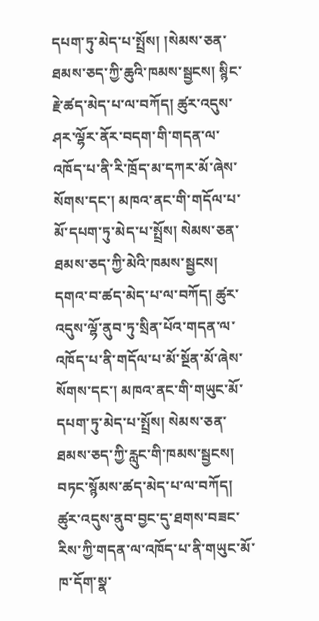དཔག་ཏུ་མེད་པ་སྤྲོས། །སེམས་ཅན་ཐམས་ཅད་ཀྱི་ཆུའི་ཁམས་སྦྱངས། སྙིང་རྗེ་ཚད་མེད་པ་ལ་བཀོད། ཚུར་འདུས་ཤར་ལྷོར་ནོར་བདག་གི་གདན་ལ་འཁོད་པ་ནི་རི་ཁྲོད་མ་དཀར་མོ་ཞེས་སོགས་དང་། མཁའ་ནང་གི་གདོལ་པ་མོ་དཔག་ཏུ་མེད་པ་སྤྲོས། སེམས་ཅན་ཐམས་ཅད་ཀྱི་མེའི་ཁམས་སྦྱངས། དགའ་བ་ཚད་མེད་པ་ལ་བཀོད། ཚུར་འདུས་ལྷོ་ནུབ་ཏུ་སྲིན་པོའ་གདན་ལ་འཁོད་པ་ནི་གདོལ་པ་མོ་སྔོན་མོ་ཞེས་སོགས་དང་། མཁའ་ནང་གི་གཡུང་མོ་དཔག་ཏུ་མེད་པ་སྤྲོས། སེམས་ཅན་ཐམས་ཅད་ཀྱི་རླུང་གི་ཁམས་སྦྱངས། བཏང་སྙོམས་ཚད་མེད་པ་ལ་བཀོད། ཚུར་འདུས་ནུབ་བྱང་དུ་ཐགས་བཟང་རིས་ཀྱི་གདན་ལ་འཁོད་པ་ནི་གཡུང་མོ་ཁ་དོག་སྣ་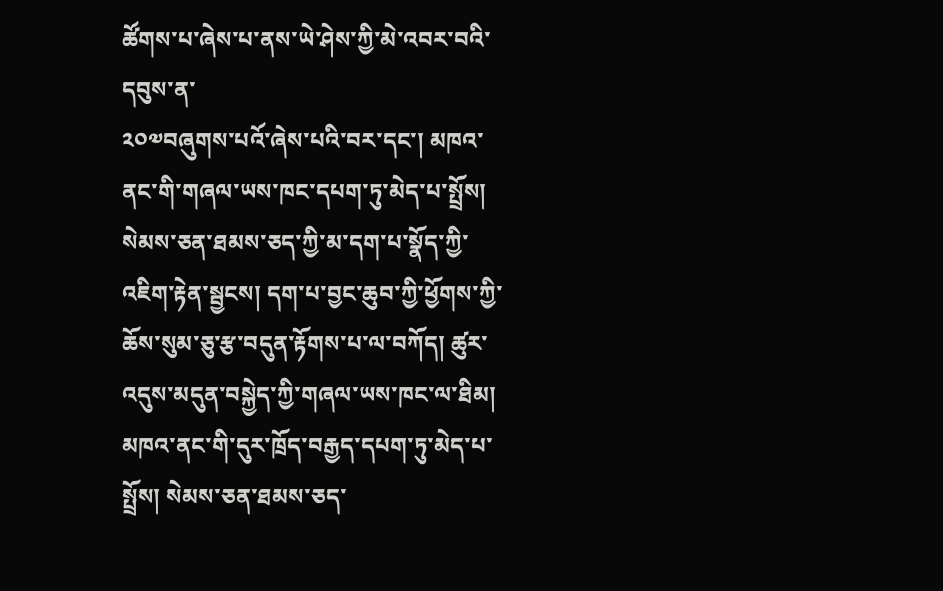ཚོགས་པ་ཞེས་པ་ནས་ཡེ་ཤེས་ཀྱི་མེ་འབར་བའི་དབུས་ན་
༢༠༧བཞུགས་པའོ་ཞེས་པའི་བར་དང་། མཁའ་ནང་གི་གཞལ་ཡས་ཁང་དཔག་ཏུ་མེད་པ་སྤྲོས། སེམས་ཅན་ཐམས་ཅད་ཀྱི་མ་དག་པ་སྣོད་ཀྱི་འཇིག་རྟེན་སྦྱངས། དག་པ་བྱང་ཆུབ་ཀྱི་ཕྱོགས་ཀྱི་ཆོས་སུམ་ཅུ་རྩ་བདུན་རྟོགས་པ་ལ་བཀོད། ཚུར་འདུས་མདུན་བསྐྱེད་ཀྱི་གཞལ་ཡས་ཁང་ལ་ཐིམ། མཁའ་ནང་གི་དུར་ཁྲོད་བརྒྱད་དཔག་ཏུ་མེད་པ་སྤྲོས། སེམས་ཅན་ཐམས་ཅད་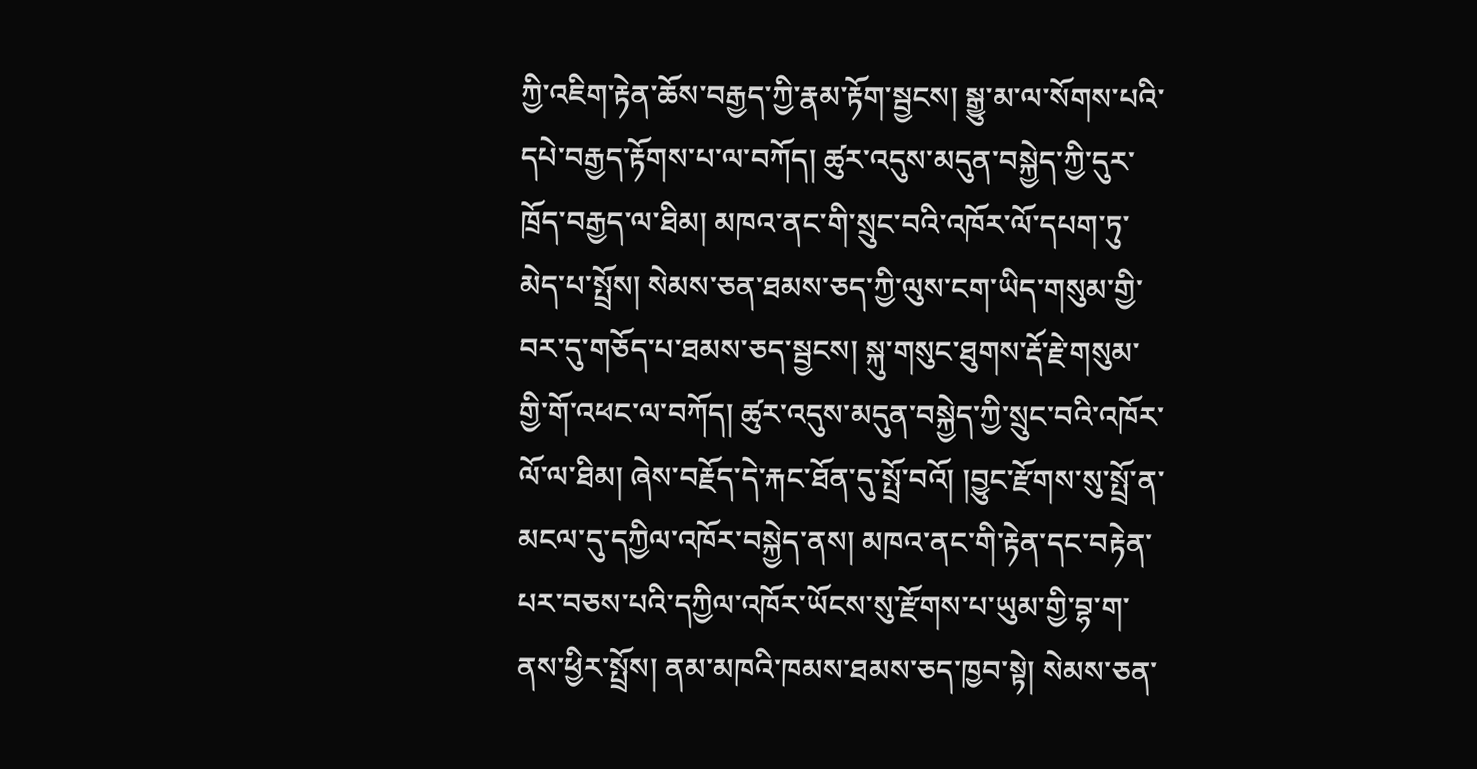ཀྱི་འཇིག་རྟེན་ཆོས་བརྒྱད་ཀྱི་རྣམ་རྟོག་སྦྱངས། སྒྱུ་མ་ལ་སོགས་པའི་དཔེ་བརྒྱད་རྟོགས་པ་ལ་བཀོད། ཚུར་འདུས་མདུན་བསྐྱེད་ཀྱི་དུར་ཁྲོད་བརྒྱད་ལ་ཐིམ། མཁའ་ནང་གི་སྲུང་བའི་འཁོར་ལོ་དཔག་ཏུ་མེད་པ་སྤྲོས། སེམས་ཅན་ཐམས་ཅད་ཀྱི་ལུས་ངག་ཡིད་གསུམ་གྱི་བར་དུ་གཅོད་པ་ཐམས་ཅད་སྦྱངས། སྐུ་གསུང་ཐུགས་རྡོ་རྗེ་གསུམ་གྱི་གོ་འཕང་ལ་བཀོད། ཚུར་འདུས་མདུན་བསྐྱེད་ཀྱི་སྲུང་བའི་འཁོར་ལོ་ལ་ཐིམ། ཞེས་བརྗོད་དེ་རྐང་ཐོན་དུ་སྤྲོ་བའོ། །བྱུང་རྫོགས་སུ་སྤྲོ་ན་མངལ་དུ་དཀྱིལ་འཁོར་བསྐྱེད་ནས། མཁའ་ནང་གི་རྟེན་དང་བརྟེན་པར་བཅས་པའི་དཀྱིལ་འཁོར་ཡོངས་སུ་རྫོགས་པ་ཡུམ་གྱི་བྷ་ག་ནས་ཕྱིར་སྤྲོས། ནམ་མཁའི་ཁམས་ཐམས་ཅད་ཁྱབ་སྟེ། སེམས་ཅན་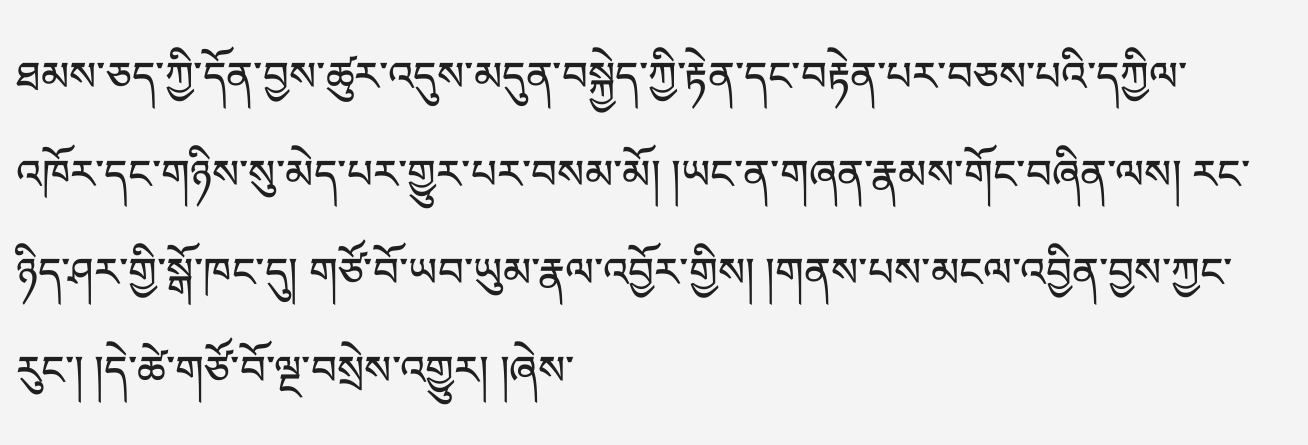ཐམས་ཅད་ཀྱི་དོན་བྱས་ཚུར་འདུས་མདུན་བསྐྱེད་ཀྱི་རྟེན་དང་བརྟེན་པར་བཅས་པའི་དཀྱིལ་འཁོར་དང་གཉིས་སུ་མེད་པར་གྱུར་པར་བསམ་མོ། །ཡང་ན་གཞན་རྣམས་གོང་བཞིན་ལས། རང་ཉིད་ཤར་གྱི་སྒོ་ཁང་དུ། གཙོ་བོ་ཡབ་ཡུམ་རྣལ་འབྱོར་གྱིས། །གནས་པས་མངལ་འབྱིན་བྱས་ཀྱང་རུང་། །དེ་ཚེ་གཙོ་བོ་ལྔ་བསྲེས་འགྱུར། །ཞེས་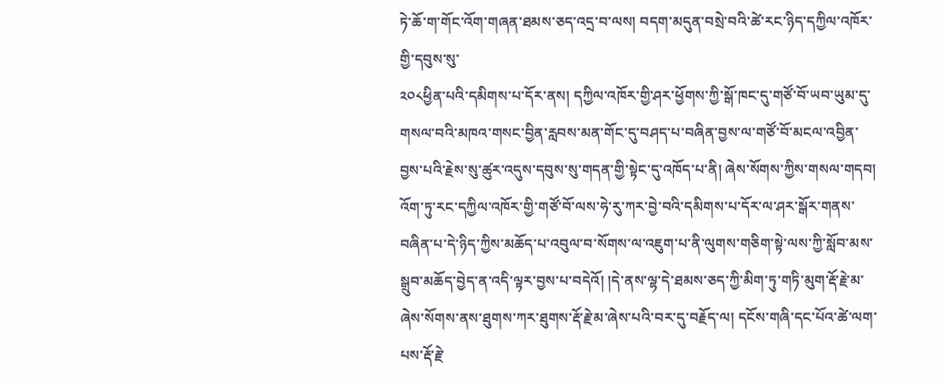ཏེ་ཆོ་ག་གོང་འོག་གཞན་ཐམས་ཅད་འདྲ་བ་ལས། བདག་མདུན་བསྲེ་བའི་ཚེ་རང་ཉིད་དཀྱིལ་འཁོར་གྱི་དབུས་སུ་
༢༠༨ཕྱིན་པའི་དམིགས་པ་དོར་ནས། དཀྱིལ་འཁོར་གྱི་ཤར་ཕྱོགས་ཀྱི་སྒོ་ཁང་དུ་གཙོ་བོ་ཡབ་ཡུམ་དུ་གསལ་བའི་མཁའ་གསང་བྱིན་རླབས་མན་གོང་དུ་བཤད་པ་བཞིན་བྱས་ལ་གཙོ་བོ་མངལ་འབྱིན་བྱས་པའི་རྗེས་སུ་ཚུར་འདུས་དབུས་སུ་གདན་གྱི་སྟེང་དུ་འཁོད་པ་ནི། ཞེས་སོགས་ཀྱིས་གསལ་གདབ། འོག་ཏུ་རང་དཀྱིལ་འཁོར་གྱི་གཙོ་བོ་ལས་ཧེ་རུ་ཀར་བྱེ་བའི་དམིགས་པ་དོར་ལ་ཤར་སྒོར་གནས་བཞིན་པ་དེ་ཉིད་ཀྱིས་མཆོད་པ་འབུལ་བ་སོགས་ལ་འཇུག་པ་ནི་ལུགས་གཅིག་སྟེ་ལས་ཀྱི་སློབ་མས་སྒྲུབ་མཆོད་བྱེད་ན་འདི་ལྟར་བྱས་པ་བདེའོ། །དེ་ནས་ལྷ་དེ་ཐམས་ཅད་ཀྱི་མིག་ཏུ་གཏི་མུག་རྡོ་རྗེ་མ་ཞེས་སོགས་ནས་ཐུགས་ཀར་ཐུགས་རྡོ་རྗེ་མ་ཞེས་པའི་བར་དུ་བརྗོད་ལ། དངོས་གཞི་དང་པོའ་ཚེ་ལག་པས་རྡོ་རྗེ་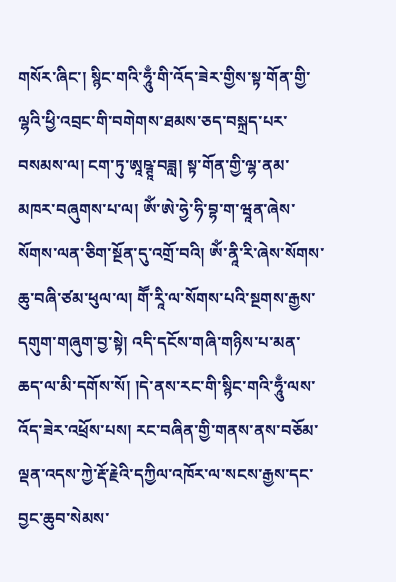གསོར་ཞིང་། སྙིང་གའི་ཧཱུྃ་གི་འོད་ཟེར་གྱིས་སྟ་གོན་གྱི་ལྷའི་ཕྱི་འབྲང་གི་བགེགས་ཐམས་ཅད་བསྐྲད་པར་བསམས་ལ། ངག་ཏུ་ཨཱཥྚཱ་བཟླ། སྟ་གོན་གྱི་ལྷ་ནམ་མཁར་བཞུགས་པ་ལ། ༀ་ཨེ་ཧྱེ་ཧི་བྷ་ག་ཝཱན་ཞེས་སོགས་ལན་ཅིག་སྔོན་དུ་འགྲོ་བའི། ༀ་ནཱི་རི་ཞེས་སོགས་ཆུ་བཞི་ཙམ་ཕུལ་ལ། གཽ་རཱི་ལ་སོགས་པའི་སྔགས་རྒྱས་དགུག་གཞུག་བྱ་སྟེ། འདི་དངོས་གཞི་གཉིས་པ་མན་ཆད་ལ་མི་དགོས་སོ། །དེ་ནས་རང་གི་སྙིང་གའི་ཧཱུྃ་ལས་འོད་ཟེར་འཕྲོས་པས། རང་བཞིན་གྱི་གནས་ནས་བཅོམ་ལྡན་འདས་ཀྱེ་རྡོ་རྗེའི་དཀྱིལ་འཁོར་ལ་སངས་རྒྱས་དང་བྱང་ཆུབ་སེམས་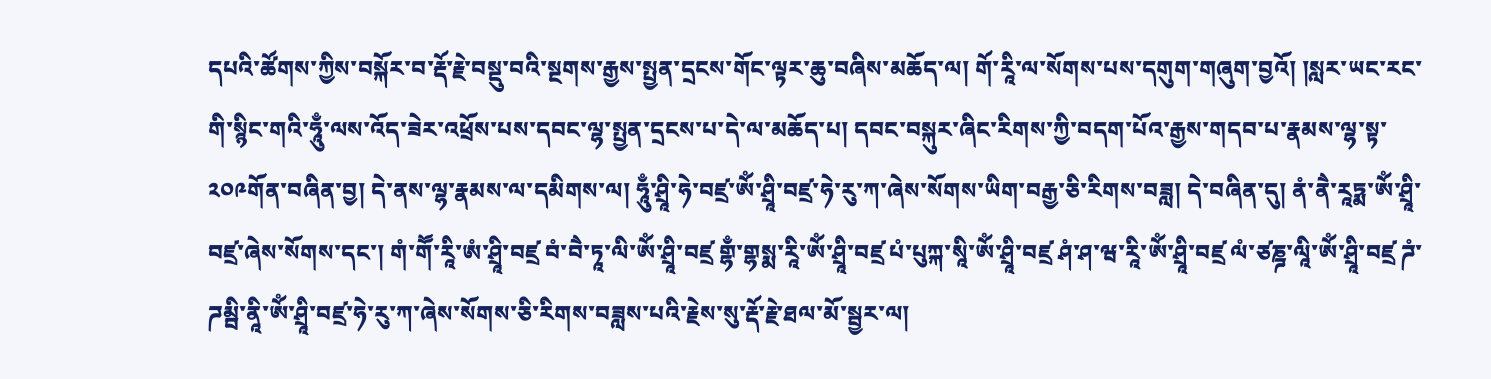དཔའི་ཚོགས་ཀྱིས་བསྐོར་བ་རྡོ་རྗེ་བསྡུ་བའི་སྔགས་རྒྱས་སྤྱན་དྲངས་གོང་ལྟར་ཆུ་བཞིས་མཆོད་ལ། གོ་རཱི་ལ་སོགས་པས་དགུག་གཞུག་བྱའོ། །སླར་ཡང་རང་གི་སྙིང་གའི་ཧཱུྃ་ལས་འོད་ཟེར་འཕྲོས་པས་དབང་ལྷ་སྤྱན་དྲངས་པ་དེ་ལ་མཆོད་པ། དབང་བསྐུར་ཞིང་རིགས་ཀྱི་བདག་པོའ་རྒྱས་གདབ་པ་རྣམས་ལྷ་སྟ་
༢༠༩གོན་བཞིན་བྱ། དེ་ནས་ལྷ་རྣམས་ལ་དམིགས་ལ། ཧཱུྃ་ཤྲཱི་ཧེ་བཛྲ་ༀ་ཤྲཱི་བཛྲ་ཧེ་རུ་ཀ་ཞེས་སོགས་ཡིག་བརྒྱ་ཅི་རིགས་བཟླ། དེ་བཞིན་དུ། ནཾ་ནཻ་རཱཏྨ་ༀ་ཤྲཱི་བཛྲ་ཞེས་སོགས་དང་། གཾ་གཽ་རཱི་ཨཾ་ཤྲཱི་བཛྲ བཾ་བཻ་ཏཱ་ལི་ༀ་ཤྲཱི་བཛྲ གྷྃ་གྷསྨ་རཱི་ༀ་ཤྲཱི་བཛྲ པཾ་པུཀྐ་སཱི་ༀ་ཤྲཱི་བཛྲ ཤཾ་ཤ་ཝ་རཱི་ༀ་ཤྲཱི་བཛྲ ལཾ་ཙཎྜ་ལཱི་ༀ་ཤྲཱི་བཛྲ ཌཾ་ཌམྦི་ནཱི་ༀ་ཤྲཱི་བཛྲ་ཧེ་རུ་ཀ་ཞེས་སོགས་ཅི་རིགས་བཟླས་པའི་རྗེས་སུ་རྡོ་རྗེ་ཐལ་མོ་སྦྱར་ལ།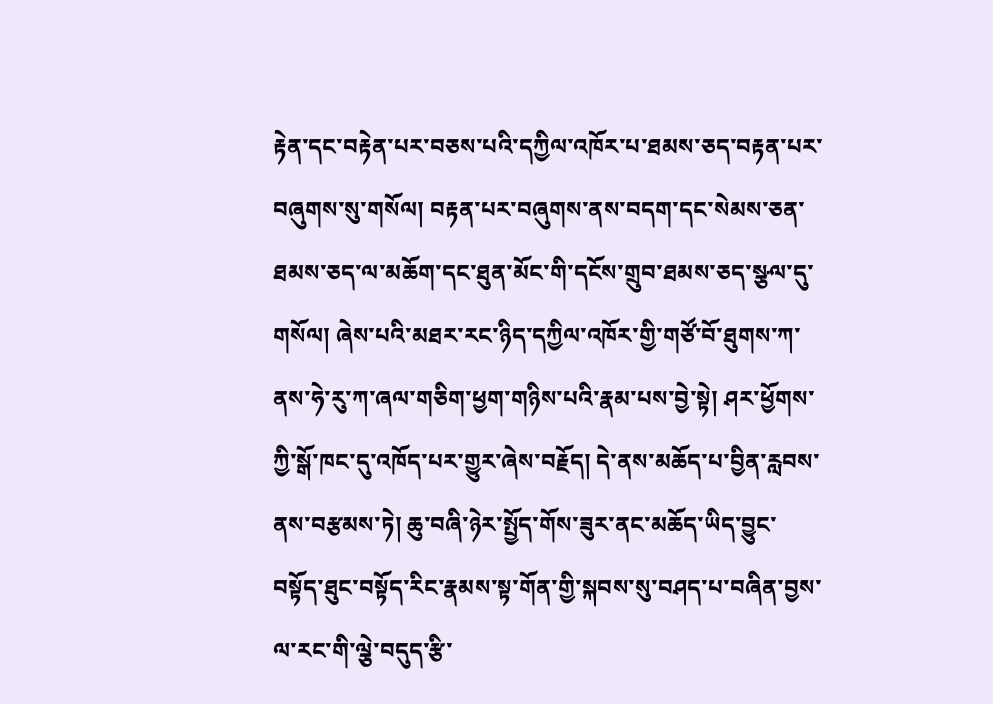རྟེན་དང་བརྟེན་པར་བཅས་པའི་དཀྱིལ་འཁོར་པ་ཐམས་ཅད་བརྟན་པར་བཞུགས་སུ་གསོལ། བརྟན་པར་བཞུགས་ནས་བདག་དང་སེམས་ཅན་ཐམས་ཅད་ལ་མཆོག་དང་ཐུན་མོང་གི་དངོས་གྲུབ་ཐམས་ཅད་སྩལ་དུ་གསོལ། ཞེས་པའི་མཐར་རང་ཉིད་དཀྱིལ་འཁོར་གྱི་གཙོ་བོ་ཐུགས་ཀ་ནས་ཧེ་རུ་ཀ་ཞལ་གཅིག་ཕྱག་གཉིས་པའི་རྣམ་པས་བྱེ་སྟེ། ཤར་ཕྱོགས་ཀྱི་སྒོ་ཁང་དུ་འཁོད་པར་གྱུར་ཞེས་བརྗོད། དེ་ནས་མཆོད་པ་བྱིན་རླབས་ནས་བརྩམས་ཏེ། ཆུ་བཞི་ཉེར་སྤྱོད་གོས་ཟུར་ནང་མཆོད་ཡིད་བྱུང་བསྟོད་ཐུང་བསྟོད་རིང་རྣམས་སྟ་གོན་གྱི་སྐབས་སུ་བཤད་པ་བཞིན་བྱས་ལ་རང་གི་ལྕེ་བདུད་རྩི་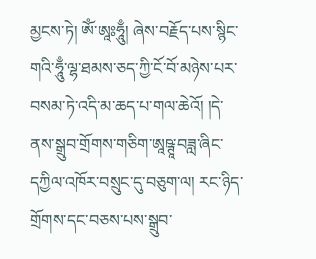མྱངས་ཏེ། ༀ་ཨཱཿཧཱུྃ། ཞེས་བརྗོད་པས་སྙིང་གའི་ཧཱུྃ་ལྷ་ཐམས་ཅད་ཀྱི་ངོ་བོ་མཉེས་པར་བསམ་ཏེ་འདི་མ་ཆད་པ་གལ་ཆེའོ། །དེ་ནས་སྒྲུབ་གྲོགས་གཅིག་ཨཱཥྚཱ་བཟླ་ཞིང་དཀྱིལ་འཁོར་བསྲུང་དུ་བཅུག་ལ། རང་ཉིད་གྲོགས་དང་བཅས་པས་སྒྲུབ་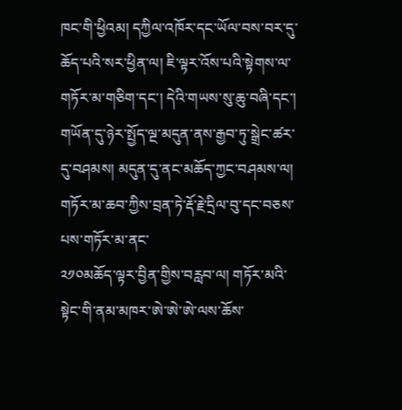ཁང་གི་ཕྱིའམ། དཀྱིལ་འཁོར་དང་ཡོལ་བས་བར་དུ་ཆོད་པའི་སར་ཕྱིན་ལ། ཇི་ལྟར་འོས་པའི་སྟེགས་ལ་གཏོར་མ་གཅིག་དང་། དེའི་གཡས་སུ་ཆུ་བཞི་དང་། གཡོན་དུ་ཉེར་སྤྱོད་ལྔ་མདུན་ནས་རྒྱབ་ཏུ་སྒྲེང་ཚར་དུ་བཤམས། མདུན་དུ་ནང་མཆོད་ཀྱང་བཤམས་ལ། གཏོར་མ་ཆབ་ཀྱིས་བྲན་ཏེ་རྡོ་རྗེ་དྲིལ་བུ་དང་བཅས་པས་གཏོར་མ་ནང་
༢༡༠མཆོད་ལྟར་བྱིན་གྱིས་བརླབ་ལ། གཏོར་མའི་སྟེང་གི་ནམ་མཁར་ཨེ་ཨེ་ཨེ་ལས་ཆོས་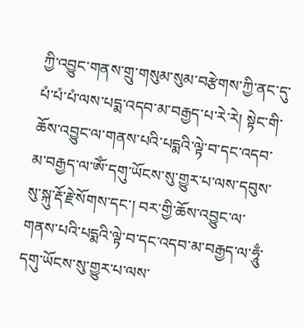ཀྱི་འབྱུང་གནས་གྲུ་གསུམ་སུམ་བརྩེགས་ཀྱི་ནང་དུ་པཾ་པཾ་པཾ་ལས་པདྨ་འདབ་མ་བརྒྱད་པ་རེ་རེ། སྟེང་གི་ཆོས་འབྱུང་ལ་གནས་པའི་པདྨའི་ལྟེ་བ་དང་འདབ་མ་བརྒྱད་ལ་ༀ་དགུ་ཡོངས་སུ་གྱུར་པ་ལས་དབུས་སུ་སྐུ་རྡོ་རྗེ་སོགས་དང་། བར་གྱི་ཆོས་འབྱུང་ལ་གནས་པའི་པདྨའི་ལྟེ་བ་དང་འདབ་མ་བརྒྱད་ལ་ཧཱུྃ་དགུ་ཡོངས་སུ་གྱུར་པ་ལས་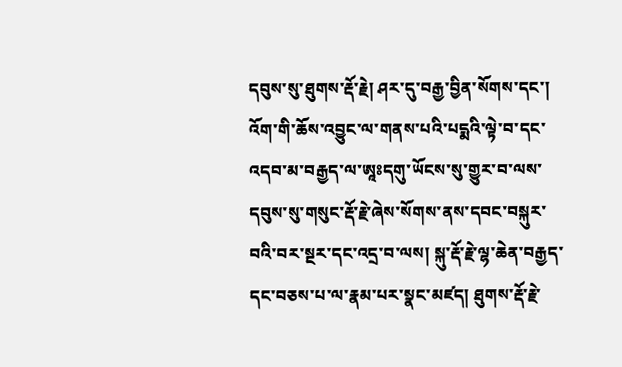དབུས་སུ་ཐུགས་རྡོ་རྗེ། ཤར་དུ་བརྒྱ་བྱིན་སོགས་དང་། འོག་གི་ཆོས་འབྱུང་ལ་གནས་པའི་པདྨའི་ལྟེ་བ་དང་འདབ་མ་བརྒྱད་ལ་ཨཱཿདགུ་ཡོངས་སུ་གྱུར་བ་ལས་དབུས་སུ་གསུང་རྡོ་རྗེ་ཞེས་སོགས་ནས་དབང་བསྐུར་བའི་བར་སྔར་དང་འདྲ་བ་ལས། སྐུ་རྡོ་རྗེ་ལྷ་ཆེན་བརྒྱད་དང་བཅས་པ་ལ་རྣམ་པར་སྣང་མཛད། ཐུགས་རྡོ་རྗེ་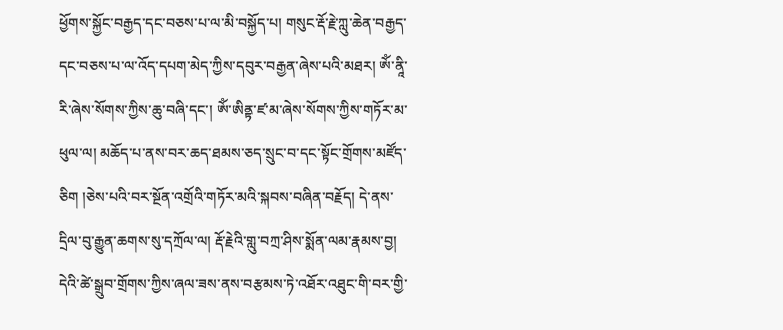ཕྱོགས་སྐྱོང་བརྒྱད་དང་བཅས་པ་ལ་མི་བསྐྱོད་པ། གསུང་རྡོ་རྗེ་ཀླུ་ཆེན་བརྒྱད་དང་བཅས་པ་ལ་འོད་དཔག་མེད་ཀྱིས་དབུར་བརྒྱན་ཞེས་པའི་མཐར། ༀ་ནཱི་རི་ཞེས་སོགས་ཀྱིས་ཆུ་བཞི་དང་། ༀ་ཨིནྟ་ཛ་མ་ཞེས་སོགས་ཀྱིས་གཏོར་མ་ཕུལ་ལ། མཆོད་པ་ནས་བར་ཆད་ཐམས་ཅད་སྲུང་བ་དང་སྟོང་གྲོགས་མཛོད་ཅིག །ཅེས་པའི་བར་སྔོན་འགྲོའི་གཏོར་མའི་སྐབས་བཞིན་བརྗོད། དེ་ནས་དྲིལ་བུ་རྒྱུན་ཆགས་སུ་དཀྲོལ་ལ། རྡོ་རྗེའི་གླུ་བཀྲ་ཤིས་སྨོན་ལམ་རྣམས་བྱ། དེའི་ཚེ་སྒྲུབ་གྲོགས་ཀྱིས་ཞལ་ཟས་ནས་བརྩམས་ཏེ་འཐོར་འཐུང་གི་བར་གྱི་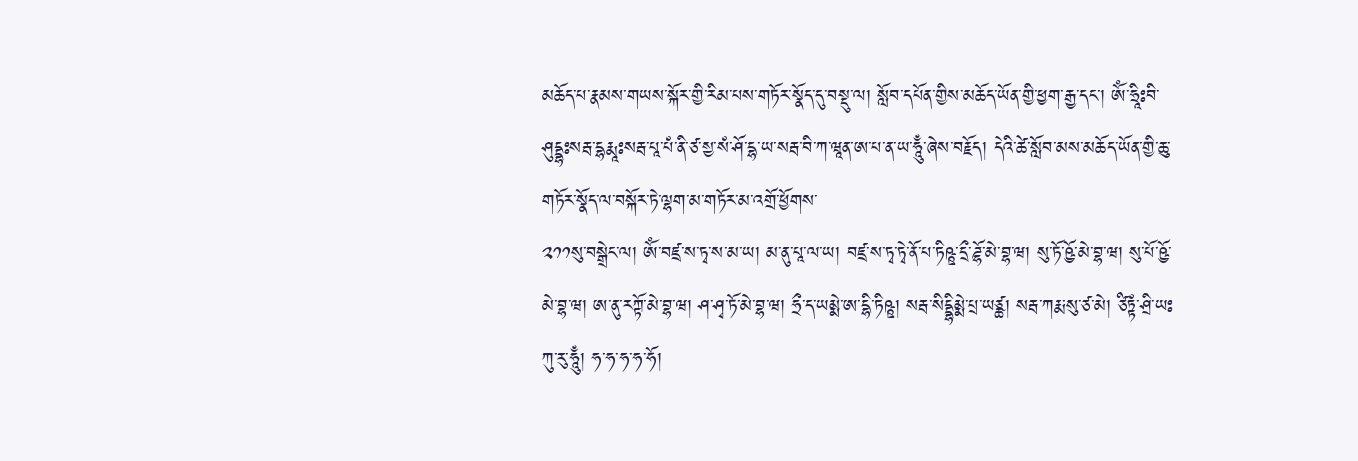མཆོད་པ་རྣམས་གཡས་སྐོར་གྱི་རིམ་པས་གཏོར་སྣོད་དུ་བསྡུ་ལ། སློབ་དཔོན་གྱིས་མཆོད་ཡོན་གྱི་ཕྱག་རྒྱ་དང་། ༀ་ཧྲཱིཿབི་ཤུདྡྷཿསརྦ་དྷརྨཱཿསརྦ་པཱ་པཾ་ནི་ཙ་སྱ་སཾ་ཤོ་དྷ་ཡ་སརྦ་བི་ཀ་ཝཱན་ཨ་པ་ན་ཡ་ཧཱུྃ་ཞེས་བརྗོད། དེའི་ཚེ་སློབ་མས་མཆོད་ཡོན་གྱི་ཆུ་གཏོར་སྣོད་ལ་བསྐོར་ཏེ་ལྷག་མ་གཏོར་མ་འགྲོ་ཕྱོགས་
༢༡༡སུ་བསྒྲེང་ལ། ༀ་བཛྲ་ས་ཏྭ་ས་མ་ཡ། མ་ནུ་པཱ་ལ་ཡ། བཛྲ་ས་ཏྭ་ཏྭེ་ནོ་པ་ཏིཥྛ་དྲྀ་ཌྷོ་མེ་བྷ་ཝ། སུ་ཏོ་ཥྱོ་མེ་བྷ་ཝ། སུ་པོ་ཥྱོ་མེ་བྷ་ཝ། ཨ་ནུ་རཀྟོ་མེ་བྷ་ཝ། ཤ་ཤྭ་ཏོ་མེ་བྷ་ཝ། ཧྲྀ་ད་ཡམྨེ་ཨ་དྷི་ཏིཥྛ། སརྦ་སིདྡྷིམྨེ་པྲ་ཡཙྪ། སརྦ་ཀརྨ་སུ་ཙ་མེ། ཙིཏྟཾ་ཤྲི་ཡཿཀུ་རུ་ཧཱུྃ། ཧ་ཧ་ཧ་ཧ་ཧོ།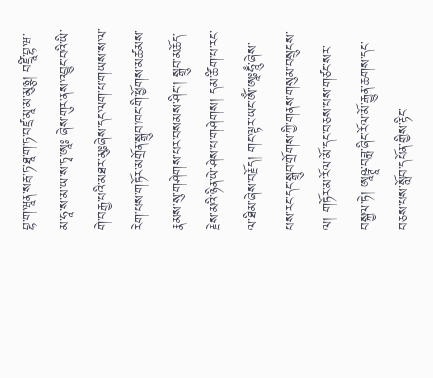བྷ་ག་ཝཱན་སརྦ་ཏ་ཐཱ་ག་ཏ་བཛྲ་མཱ་མ་མུཉྩ། བཛྲཱི་བྷ་ཝ་མ་ཧཱ་ས་མ་ཡ་ས་ཏྭ་ཨཱཿ ཞེས་གུར་ནས་འབྱུང་བའི་ཡི་གེ་བརྒྱ་པའི་མཐར་མུཿཞེས་དང་ལག་པ་གཡས་ས་ལ་རེག་པས་གཏོར་མགྲོན་སྒྲུབ་ཁང་གི་ཕྱོགས་མཚམས་རྣམས་སུ་གཤེགས་པར་བསམས་ཤིང་། སྒྲུབ་མཆོད་རྗེས་མའི་ཉིན་ཡེ་ཤེས་པ་གཤེགས། དམ་ཚིག་པ་རང་ལ་ཐིམ་ཞེས་བརྗོད། གང་ལྟར་ཡང་ༀ་ཨཱཿཧཱུྃ་ཞེས་པས་རང་དང་སྒྲུབ་གྲོགས་ཀྱི་གནས་གསུམ་བསྲུངས་ལ། གཏོར་མ་རོལ་མོ་དང་བཅས་པས་གཙང་སར་བསྐྱལ་ཏེ། ཨཱཥྚཱ་བཟླ་ཞིང་རོལ་མོ་རྒྱུན་ཆགས་དང་བཅས་པས་སློབ་དཔོན་གྱིས་རྟིང་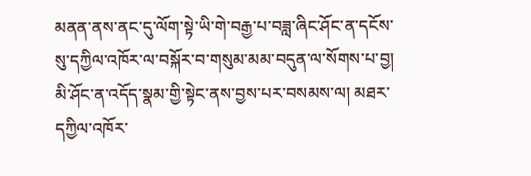མནན་ནས་ནང་དུ་ལོག་སྟེ་ཡི་གེ་བརྒྱ་པ་བཟླ་ཞིང་ཤོང་ན་དངོས་སུ་དཀྱིལ་འཁོར་ལ་བསྐོར་བ་གསུམ་མམ་བདུན་ལ་སོགས་པ་བྱ། མི་ཤོང་ན་འདོད་སྣམ་གྱི་སྟེང་ནས་བྱས་པར་བསམས་ལ། མཐར་དཀྱིལ་འཁོར་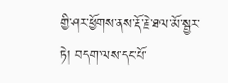གྱི་ཤར་ཕྱོགས་ནས་རྡོ་རྗེ་ཐལ་མོ་སྦྱར་ཏེ། བདག་ལས་དང་པོ་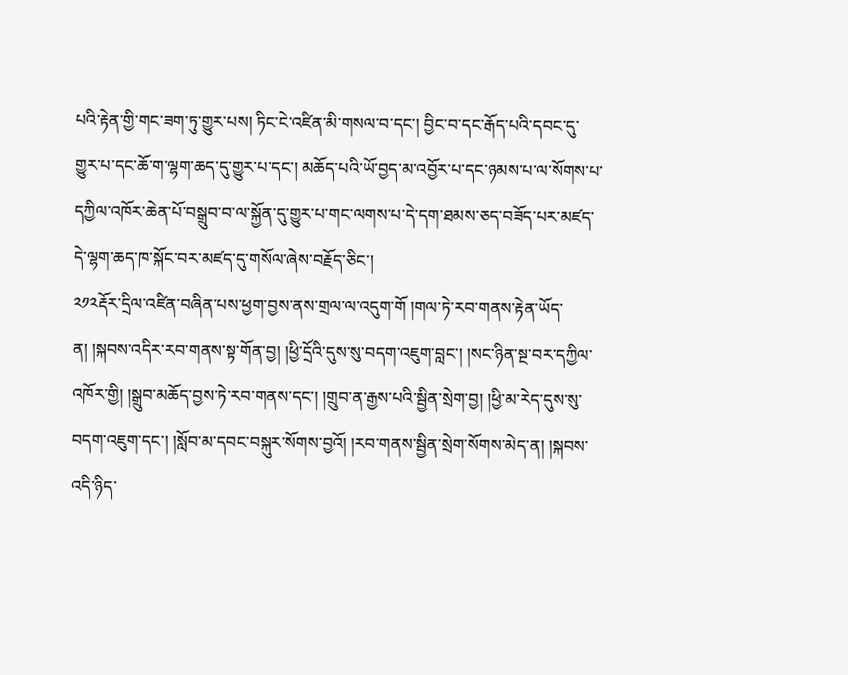པའི་རྟེན་གྱི་གང་ཟག་ཏུ་གྱུར་པས། ཏིང་ངེ་འཛིན་མི་གསལ་བ་དང་། བྱིང་བ་དང་རྒོད་པའི་དབང་དུ་གྱུར་པ་དང་ཆོ་ག་ལྷག་ཆད་དུ་གྱུར་པ་དང་། མཆོད་པའི་ཡོ་བྱད་མ་འབྱོར་པ་དང་ཉམས་པ་ལ་སོགས་པ་དཀྱིལ་འཁོར་ཆེན་པོ་བསྒྲུབ་བ་ལ་སྐྱོན་དུ་གྱུར་པ་གང་ལགས་པ་དེ་དག་ཐམས་ཅད་བཟོད་པར་མཛད་དེ་ལྷག་ཆད་ཁ་སྐོང་བར་མཛད་དུ་གསོལ་ཞེས་བརྗོད་ཅིང་།
༢༡༢རྡོར་དྲིལ་འཛིན་བཞིན་པས་ཕྱག་བྱས་ནས་གྲལ་ལ་འདུག་གོ །གལ་ཏེ་རབ་གནས་རྟེན་ཡོད་ན། །སྐབས་འདིར་རབ་གནས་སྟ་གོན་བྱ། །ཕྱི་དྲོའི་དུས་སུ་བདག་འཇུག་བླང་། །སང་ཉིན་སྔ་བར་དཀྱིལ་འཁོར་གྱི། །སྒྲུབ་མཆོད་བྱས་ཏེ་རབ་གནས་དང་། །གྲུབ་ན་རྒྱས་པའི་སྦྱིན་སྲེག་བྱ། །ཕྱི་མ་རེད་དུས་སུ་བདག་འཇུག་དང་། །སློབ་མ་དབང་བསྐུར་སོགས་བྱའོ། །རབ་གནས་སྦྱིན་སྲེག་སོགས་མེད་ན། །སྐབས་འདི་ཉིད་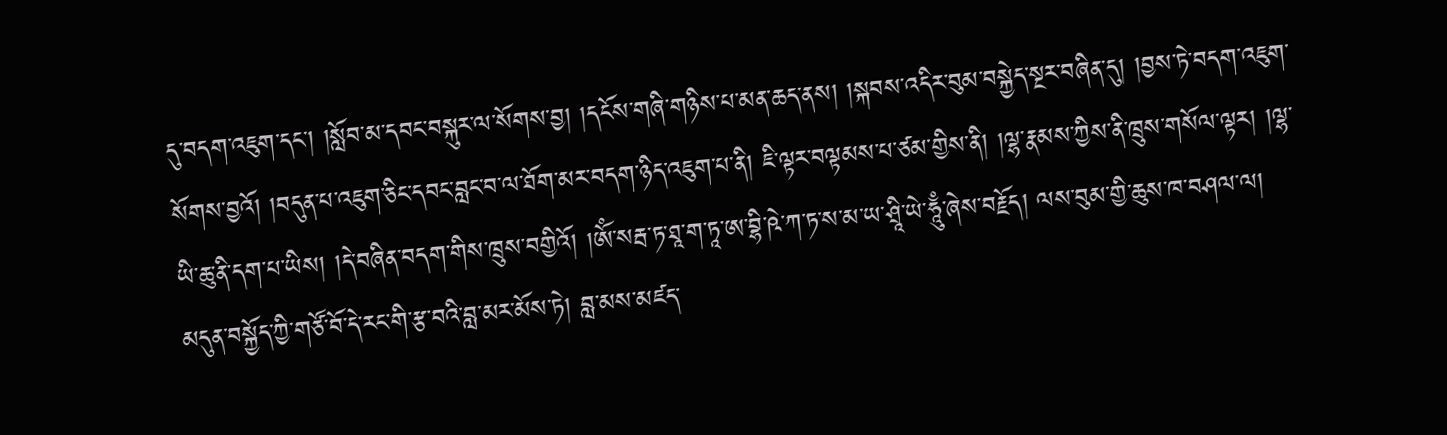དུ་བདག་འཇུག་དང་། །སློབ་མ་དབང་བསྐུར་ལ་སོགས་བྱ། །དངོས་གཞི་གཉིས་པ་མན་ཆད་ནས། །སྐབས་འདིར་བུམ་བསྐྱེད་སྔར་བཞིན་དུ། །བྱས་ཏེ་བདག་འཇུག་སོགས་བྱའོ། །བདུན་པ་འཇུག་ཅིང་དབང་བླང་བ་ལ་ཐོག་མར་བདག་ཉིད་འཇུག་པ་ནི། ཇི་ལྟར་བལྟམས་པ་ཙམ་གྱིས་ནི། །ལྷ་རྣམས་ཀྱིས་ནི་ཁྲུས་གསོལ་ལྟར། །ལྷ་ཡི་ཆུ་ནི་དག་པ་ཡིས། །དེ་བཞིན་བདག་གིས་ཁྲུས་བགྱིའོ། །ༀ་སརྦ་ཏ་ཐཱ་ག་ཏཱ་ཨ་བྷི་ཥེ་ཀ་ཏ་ས་མ་ཡ་ཤྲཱི་ཡེ་ཧཱུྃ་ཞེས་བརྗོད། ལས་བུམ་གྱི་ཆུས་ཁ་བཤལ་ལ། མདུན་བསྐྱོད་ཀྱི་གཙོ་བོ་དེ་རང་གི་རྩ་བའི་བླ་མར་མོས་ཏེ། བླ་མས་མཛད་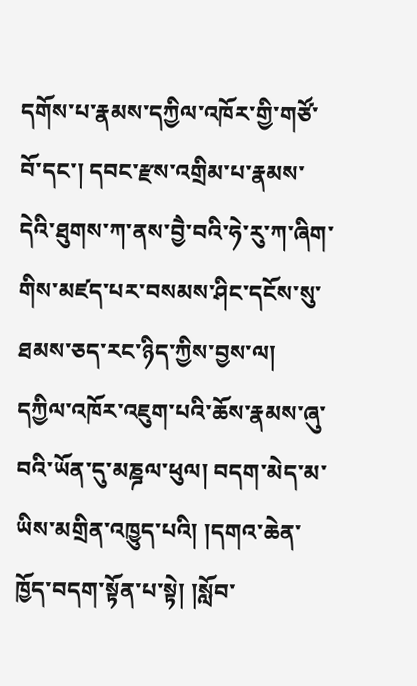དགོས་པ་རྣམས་དཀྱིལ་འཁོར་གྱི་གཙོ་བོ་དང་། དབང་རྫས་འགྲིམ་པ་རྣམས་དེའི་ཐུགས་ཀ་ནས་བྱཻ་བའི་ཧེ་རུ་ཀ་ཞིག་གིས་མཛད་པར་བསམས་ཤིང་དངོས་སུ་ཐམས་ཅད་རང་ཉིད་ཀྱིས་བྱས་ལ། དཀྱིལ་འཁོར་འཇུག་པའི་ཆོས་རྣམས་ཞུ་བའི་ཡོན་དུ་མཎྜལ་ཕུལ། བདག་མེད་མ་ཡིས་མགྲིན་འཁྱུད་པའི། །དགའ་ཆེན་ཁྱོད་བདག་སྟོན་པ་སྟེ། །སློབ་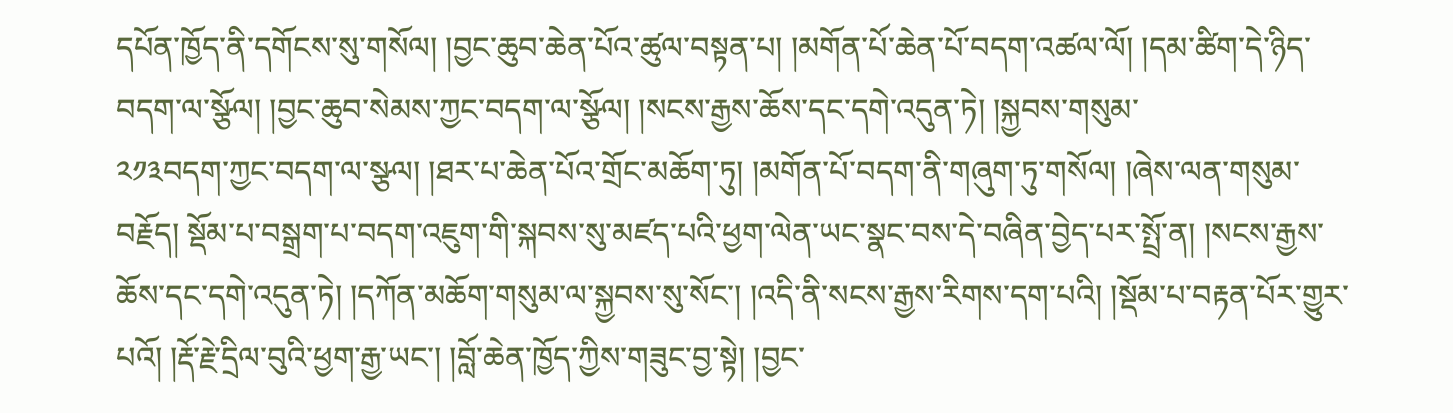དཔོན་ཁྱོད་ནི་དགོངས་སུ་གསོལ། །བྱང་ཆུབ་ཆེན་པོའ་ཚུལ་བསྟན་པ། །མགོན་པོ་ཆེན་པོ་བདག་འཚལ་ལོ། །དམ་ཚིག་དེ་ཉིད་བདག་ལ་སྩོལ། །བྱང་ཆུབ་སེམས་ཀྱང་བདག་ལ་སྩོལ། །སངས་རྒྱས་ཆོས་དང་དགེ་འདུན་ཏེ། །སྐྱབས་གསུམ་
༢༡༣བདག་ཀྱང་བདག་ལ་སྩལ། །ཐར་པ་ཆེན་པོའ་གྲོང་མཆོག་ཏུ། །མགོན་པོ་བདག་ནི་གཞུག་ཏུ་གསོལ། །ཞེས་ལན་གསུམ་བརྗོད། སྡོམ་པ་བསྒྲག་པ་བདག་འཇུག་གི་སྐབས་སུ་མཛད་པའི་ཕྱག་ལེན་ཡང་སྣང་བས་དེ་བཞིན་བྱེད་པར་སྤྲོ་ན། །སངས་རྒྱས་ཆོས་དང་དགེ་འདུན་ཏེ། །དཀོན་མཆོག་གསུམ་ལ་སྐྱབས་སུ་སོང་། །འདི་ནི་སངས་རྒྱས་རིགས་དག་པའི། །སྡོམ་པ་བརྟན་པོར་གྱུར་པའོ། །རྡོ་རྗེ་དྲིལ་བུའི་ཕྱག་རྒྱ་ཡང་། །བློ་ཆེན་ཁྱོད་ཀྱིས་གཟུང་བྱ་སྟེ། །བྱང་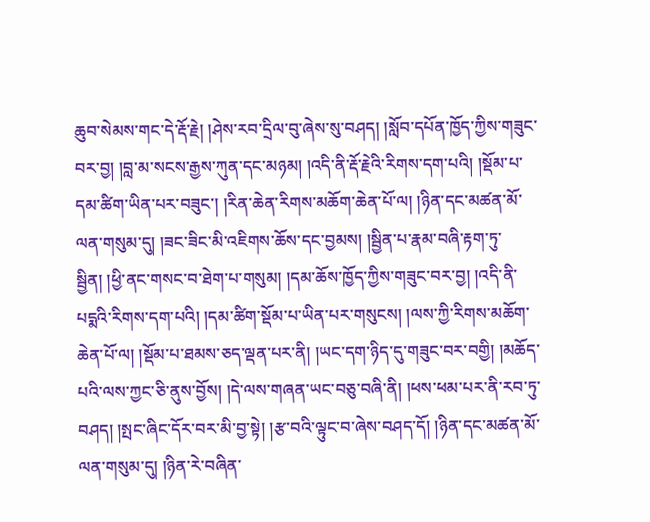ཆུབ་སེམས་གང་དེ་རྡོ་རྗེ། །ཤེས་རབ་དྲིལ་བུ་ཞེས་སུ་བཤད། །སློབ་དཔོན་ཁྱོད་ཀྱིས་གཟུང་བར་བྱ། །བླ་མ་སངས་རྒྱས་ཀུན་དང་མཉམ། །འདི་ནི་རྡོ་རྗེའི་རིགས་དག་པའི། །སྡོམ་པ་དམ་ཚིག་ཡིན་པར་བཟུང་། །རིན་ཆེན་རིགས་མཆོག་ཆེན་པོ་ལ། །ཉིན་དང་མཚན་མོ་ལན་གསུམ་དུ། །ཟང་ཟིང་མི་འཇིགས་ཆོས་དང་བྱམས། །སྦྱིན་པ་རྣམ་བཞི་རྟག་ཏུ་སྦྱིན། །ཕྱི་ནང་གསང་བ་ཐེག་པ་གསུམ། །དམ་ཆོས་ཁྱོད་ཀྱིས་གཟུང་བར་བྱ། །འདི་ནི་པདྨའི་རིགས་དག་པའི། །དམ་ཚིག་སྡོམ་པ་ཡིན་པར་གསུངས། །ལས་ཀྱི་རིགས་མཆོག་ཆེན་པོ་ལ། །སྡོམ་པ་ཐམས་ཅད་ལྡན་པར་ནི། །ཡང་དག་ཉིད་དུ་གཟུང་བར་བགྱི། །མཆོད་པའི་ལས་ཀྱང་ཅི་ནུས་བྱོས། །དེ་ལས་གཞན་ཡང་བཅུ་བཞི་ནི། །ཕས་ཕམ་པར་ནི་རབ་ཏུ་བཤད། །སྤང་ཞིང་དོར་བར་མི་བྱ་སྟེ། །རྩ་བའི་ལྟུང་བ་ཞེས་བཤད་དོ། །ཉིན་དང་མཚན་མོ་ལན་གསུམ་དུ། །ཉིན་རེ་བཞིན་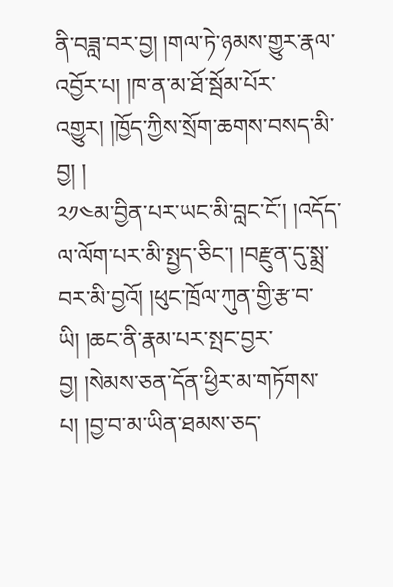ནི་བཟླ་བར་བྱ། །གལ་ཏེ་ཉམས་གྱུར་རྣལ་འབྱོར་པ། །ཁ་ན་མ་ཐོ་སྦོམ་པོར་འགྱུར། །ཁྱོད་ཀྱིས་སྲོག་ཆགས་བསད་མི་བྱ། །
༢༡༤མ་བྱིན་པར་ཡང་མི་བླང་ངོ་། །འདོད་ལ་ལོག་པར་མི་སྤྱད་ཅིང་། །བརྫུན་དུ་སྨྲ་བར་མི་བྱའོ། །ཕུང་ཁྲོལ་ཀུན་གྱི་རྩ་བ་ཡི། །ཆང་ནི་རྣམ་པར་སྤང་བྱར་བྱ། །སེམས་ཅན་དོན་ཕྱིར་མ་གཏོགས་པ། །བྱ་བ་མ་ཡིན་ཐམས་ཅད་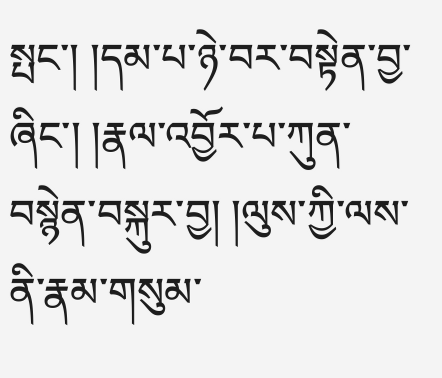སྤང་། །དམ་པ་ཉེ་བར་བསྟེན་བྱ་ཞིང་། །རྣལ་འབྱོར་པ་ཀུན་བསྙེན་བསྐུར་བྱ། །ལུས་ཀྱི་ལས་ནི་རྣམ་གསུམ་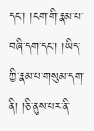དང་། །ངག་གི་རྣམ་པ་བཞི་དག་དང་། །ཡིད་ཀྱི་རྣམ་པ་གསུམ་དག་ནི། །ཅི་ནུས་པར་ནི་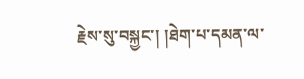རྗེས་སུ་བསྐྱང་། །ཐེག་པ་དམན་ལ་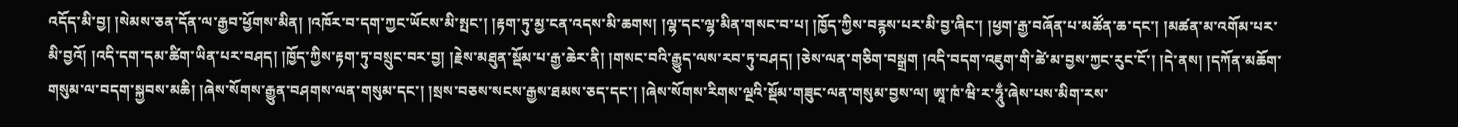འདོད་མི་བྱ། །སེམས་ཅན་དོན་ལ་རྒྱབ་ཕྱོགས་མིན། །འཁོར་བ་དག་ཀྱང་ཡོངས་མི་སྤང་། །རྟག་ཏུ་མྱ་ངན་འདས་མི་ཆགས། །ལྷ་དང་ལྷ་མིན་གསང་བ་པ། །ཁྱོད་ཀྱིས་བརྙས་པར་མི་བྱ་ཞིང་། །ཕྱག་རྒྱ་བཞོན་པ་མཚོན་ཆ་དང་། །མཚན་མ་འགོམ་པར་མི་བྱའོ། །འདི་དག་དམ་ཚིག་ཡིན་པར་བཤད། །ཁྱོད་ཀྱིས་རྟག་ཏུ་བསྲུང་བར་བྱ། །རྗེས་མཐུན་སྡོམ་པ་རྒྱ་ཆེར་ནི། །གསང་བའི་རྒྱུད་ལས་རབ་ཏུ་བཤད། །ཅེས་ལན་གཅིག་བསྒྲག །འདི་བདག་འཇུག་གི་ཚེ་མ་བྱས་ཀྱང་རུང་ངོ་། །དེ་ནས། །དཀོན་མཆོག་གསུམ་ལ་བདག་སྐྱབས་མཆི། །ཞེས་སོགས་རྒྱུན་བཤགས་ལན་གསུམ་དང་། །སྲས་བཅས་སངས་རྒྱས་ཐམས་ཅད་དང་། །ཞེས་སོགས་རིགས་ལྔའི་སྡོམ་གཟུང་ལན་གསུམ་བྱས་ལ། ཨཱ་ཁཾ་ཝི་ར་ཧཱུྃ་ཞེས་པས་མིག་རས་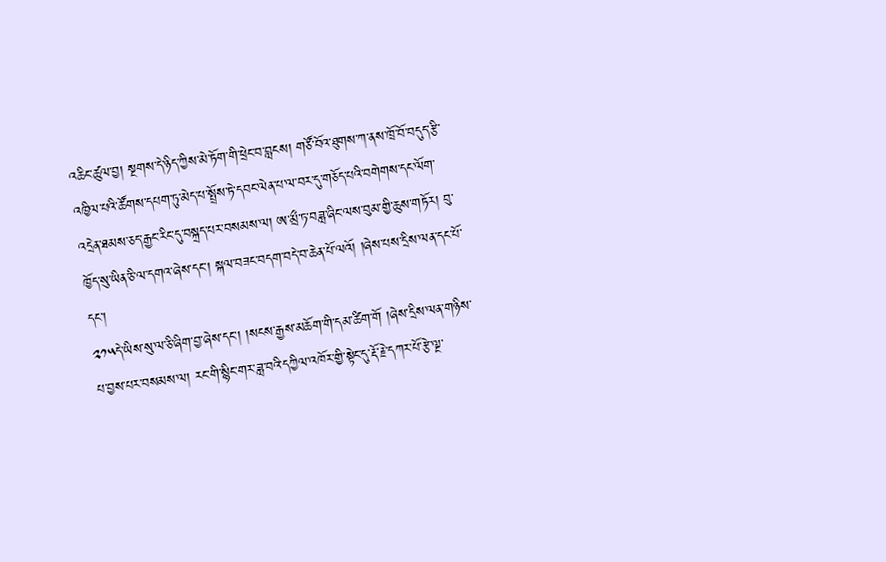འཆིང་ཚུལ་བྱ། སྔགས་དེ་ཉིད་ཀྱིས་མེ་ཏོག་གི་ཕྲེང་བ་བླངས། གཙོ་བོའ་ཐུགས་ཀ་ནས་ཁྲོ་བོ་བདུད་རྩི་འཁྱིལ་པའི་ཚོགས་དཔག་ཏུ་མེད་པ་སྤྲོས་ཏེ་དབང་ལེན་པ་ལ་བར་དུ་གཅོད་པའི་བགེགས་དང་ལོག་འདྲེན་ཐམས་ཅད་རྒྱང་རིང་དུ་བསྐྲད་པར་བསམས་ལ། ཨ་མྲྀ་ཏ་བཟླ་ཞིང་ལས་བུམ་གྱི་ཆུས་གཏོར། བུ་ཁྱོད་སུ་ཡིན་ཅི་ལ་དགའ་ཞེས་དང་། སྐལ་བཟང་བདག་བདེ་བ་ཆེན་པོ་ལའོ། །ཞེས་པས་དྲིས་ལན་དང་པོ་དང་།
༢༡༥དེ་ཡིས་སུ་ལ་ཅི་ཞིག་བྱ་ཞེས་དང་། །སངས་རྒྱས་མཆོག་གི་དམ་ཚིག་གོ །ཞེས་དྲིས་ལན་གཉིས་པ་བྱས་པར་བསམས་ལ། རང་གི་སྙིང་གར་ཟླ་བའི་དཀྱིལ་འཁོར་གྱི་སྟེང་དུ་རྡོ་རྗེ་དཀར་པོ་རྩེ་ལྔ་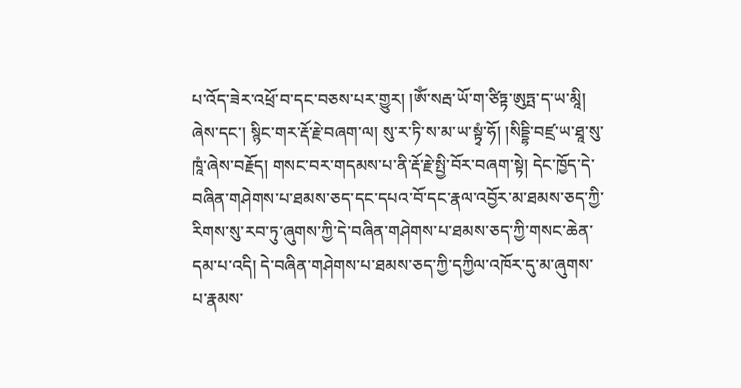པ་འོད་ཟེར་འཕྲོ་བ་དང་བཅས་པར་གྱུར། །ༀ་སརྦ་ཡོ་ག་ཙིཏྟ་ཨུཏྤ་ད་ཡ་མཱི། ཞེས་དང་། སྙིང་གར་རྡོ་རྗེ་བཞག་ལ། སུ་ར་ཏི་ས་མ་ཡ་སྟྭཾ་ཧོ། །སིདྡྷི་བཛྲ་ཡ་ཐཱ་སུ་ཁཱཾ་ཞེས་བརྗོད། གསང་བར་གདམས་པ་ནི་རྡོ་རྗེ་སྤྱི་བོར་བཞག་སྟེ། དེང་ཁྱོད་དེ་བཞིན་གཤེགས་པ་ཐམས་ཅད་དང་དཔའ་བོ་དང་རྣལ་འབྱོར་མ་ཐམས་ཅད་ཀྱི་རིགས་སུ་རབ་ཏུ་ཞུགས་ཀྱི་དེ་བཞིན་གཤེགས་པ་ཐམས་ཅད་ཀྱི་གསང་ཆེན་དམ་པ་འདི། དེ་བཞིན་གཤེགས་པ་ཐམས་ཅད་ཀྱི་དཀྱིལ་འཁོར་དུ་མ་ཞུགས་པ་རྣམས་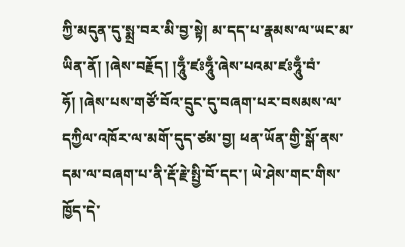ཀྱི་མདུན་དུ་སྨྲ་བར་མི་བྱ་སྟེ། མ་དད་པ་རྣམས་ལ་ཡང་མ་ཡིན་ནོ། །ཞེས་བརྗོད། །ཧཱུྃ་ཛཿཧཱུྃ་ཞེས་པའམ་ཛཿཧཱུྃ་བཾ་ཧོ། །ཞེས་པས་གཙོ་བོའ་དྲུང་དུ་བཞག་པར་བསམས་ལ་དཀྱིལ་འཁོར་ལ་མགོ་དུད་ཙམ་བྱ། ཕན་ཡོན་གྱི་སྒོ་ནས་དམ་ལ་བཞག་པ་ནི་རྡོ་རྗེ་སྤྱི་བོ་དང་། ཡེ་ཤེས་གང་གིས་ཁྱོད་དེ་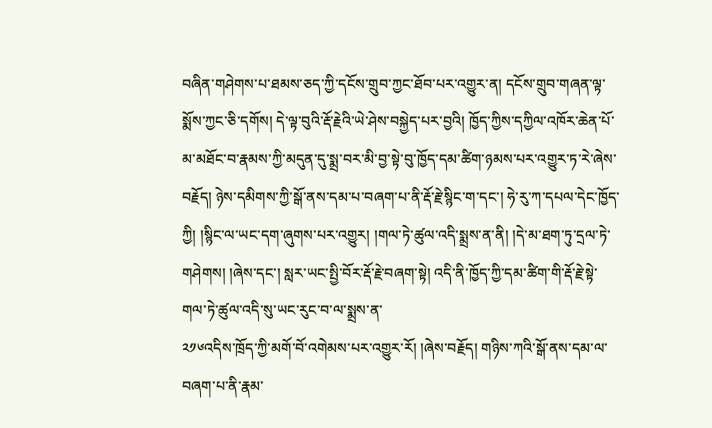བཞིན་གཤེགས་པ་ཐམས་ཅད་ཀྱི་དངོས་གྲུབ་ཀྱང་ཐོབ་པར་འགྱུར་ན། དངོས་གྲུབ་གཞན་ལྟ་སྨོས་ཀྱང་ཅི་དགོས། དེ་ལྟ་བུའི་རྡོ་རྗེའི་ཡེ་ཤེས་བསྐྱེད་པར་བྱའི། ཁྱོད་ཀྱིས་དཀྱིལ་འཁོར་ཆེན་པོ་མ་མཐོང་བ་རྣམས་ཀྱི་མདུན་དུ་སྨྲ་བར་མི་བྱ་སྟེ་བུ་ཁྱོད་དམ་ཚིག་ཉམས་པར་འགྱུར་ཏ་རེ་ཞེས་བརྗོད། ཉེས་དམིགས་ཀྱི་སྒོ་ནས་དམ་པ་བཞག་པ་ནི་རྡོ་རྗེ་སྙིང་ག་དང་། ཧེ་རུ་ཀ་དཔལ་དེང་ཁྱོད་ཀྱི། །སྙིང་ལ་ཡང་དག་ཞུགས་པར་འགྱུར། །གལ་ཏེ་ཚུལ་འདི་སྨྲས་ན་ནི། །དེ་མ་ཐག་ཏུ་དྲལ་ཏེ་གཤེགས། །ཞེས་དང་། སླར་ཡང་སྤྱི་བོར་རྡོ་རྗེ་བཞག་སྟེ། འདི་ནི་ཁྱོད་ཀྱི་དམ་ཚིག་གི་རྡོ་རྗེ་སྟེ་གལ་ཏེ་ཚུལ་འདི་སུ་ཡང་རུང་བ་ལ་སྨྲས་ན་
༢༡༦འདིས་ཁྲོད་ཀྱི་མགོ་བོ་འགེམས་པར་འགྱུར་རོ། །ཞེས་བརྗོད། གཉིས་ཀའི་སྒོ་ནས་དམ་ལ་བཞག་པ་ནི་རྣམ་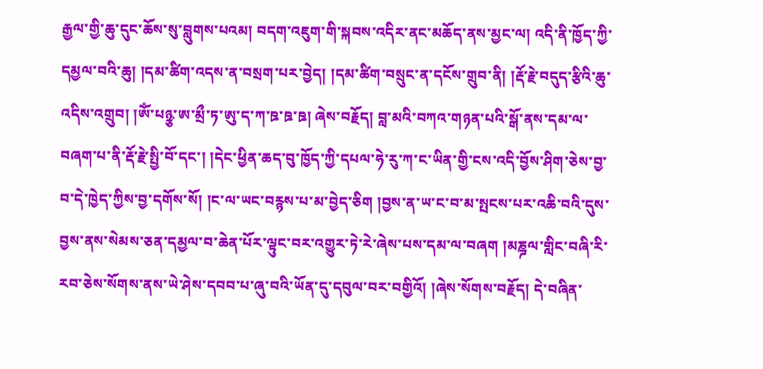རྒྱལ་གྱི་ཆུ་དུང་ཆོས་སུ་བླུགས་པའམ། བདག་འཇུག་གི་སྐབས་འདིར་ནང་མཆོད་ནས་མྱང་ལ། འདི་ནི་ཁྱོད་ཀྱི་དམྱལ་བའི་ཆུ། །དམ་ཚིག་འདས་ན་བསྲག་པར་བྱེད། །དམ་ཚིག་བསྲུང་ན་དངོས་གྲུབ་ནི། །རྡོ་རྗེ་བདུད་རྩིའི་ཆུ་འདིས་འགྲུབ། །ༀ་པཉྩ་ཨ་མྲྀ་ཏ་ཨུ་ད་ཀ་ཋ་ཋ་ཋ། ཞེས་བརྗོད། བླ་མའི་བཀའ་གཉན་པའི་སྒོ་ནས་དམ་ལ་བཞག་པ་ནི་རྡོ་རྗེ་སྤྱི་བོ་དང་། །དེང་ཕྱིན་ཆད་བུ་ཁྱོད་ཀྱི་དཔལ་ཧེ་རུ་ཀ་ང་ཡིན་གྱི་ངས་འདི་བྱོས་ཤིག་ཅེས་བྱ་བ་དེ་ཁྱེད་ཀྱིས་བྱ་དགོས་སོ། །ང་ལ་ཡང་བརྙས་པ་མ་བྱེད་ཅིག །བྱས་ན་ཡ་ང་བ་མ་སྤངས་པར་འཆི་བའི་དུས་བྱས་ནས་སེམས་ཅན་དམྱལ་བ་ཆེན་པོར་ལྟུང་བར་འགྱུར་ཏེ་རེ་ཞེས་པས་དམ་ལ་བཞག །མཎྜལ་གླིང་བཞི་རི་རབ་ཅེས་སོགས་ནས་ཡེ་ཤེས་དབབ་པ་ཞུ་བའི་ཡོན་དུ་དབུལ་བར་བགྱིའོ། །ཞེས་སོགས་བརྗོད། དེ་བཞིན་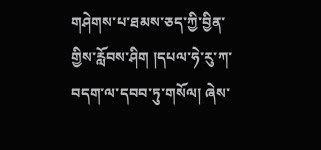གཤེགས་པ་ཐམས་ཅད་ཀྱི་བྱིན་གྱིས་རློབས་ཤིག །དཔལ་ཧེ་རུ་ཀ་བདག་ལ་དབབ་ཏུ་གསོལ། ཞེས་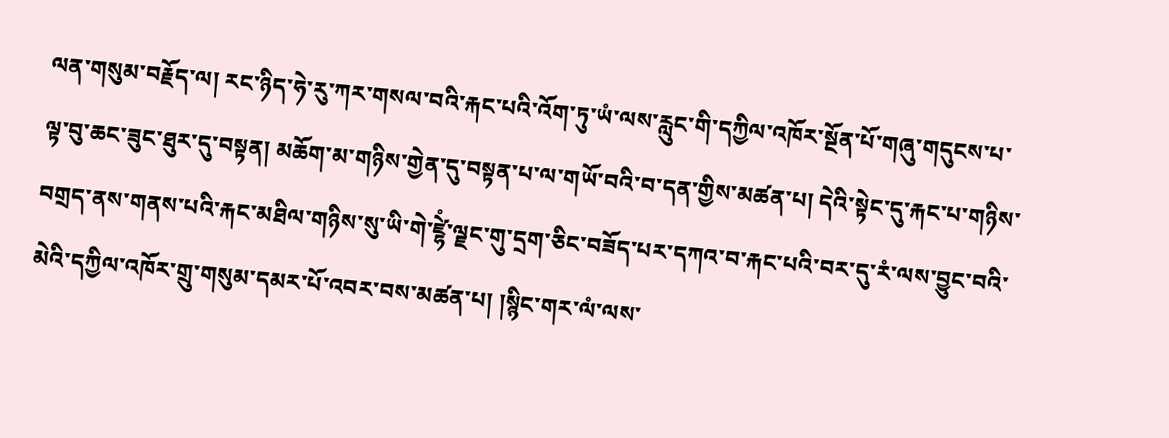ལན་གསུམ་བརྗོད་ལ། རང་ཉིད་ཧེ་རུ་ཀར་གསལ་བའི་རྐང་པའི་འོག་ཏུ་ཡཾ་ལས་རླུང་གི་དཀྱིལ་འཁོར་སྔོན་པོ་གཞུ་གདུངས་པ་ལྟ་བུ་ཆང་ཟུང་ཐུར་དུ་བསྟན། མཆོག་མ་གཉིས་གྱེན་དུ་བསྟན་པ་ལ་གཡོ་བའི་བ་དན་གྱིས་མཚན་པ། དེའི་སྟེང་དུ་རྐང་པ་གཉིས་བགྲད་ནས་གནས་པའི་རྐང་མཐིལ་གཉིས་སུ་ཡི་གེ་ཛྷེཾ་ལྗང་གུ་དྲག་ཅིང་བཟོད་པར་དཀའ་བ་རྐང་པའི་བར་དུ་རཾ་ལས་བྱུང་བའི་མེའི་དཀྱིལ་འཁོར་གྲུ་གསུམ་དམར་པོ་འབར་བས་མཚན་པ། །སྙིང་གར་ལཾ་ལས་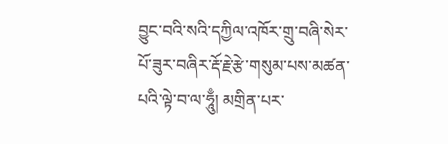བྱུང་བའི་སའི་དཀྱིལ་འཁོར་གྲུ་བཞི་སེར་པོ་ཟུར་བཞིར་རྡོ་རྗེ་རྩེ་གསུམ་པས་མཚན་པའི་ལྟེ་བ་ལ་ཧཱུྃ། མགྲིན་པར་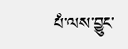པཾ་ལས་བྱུང་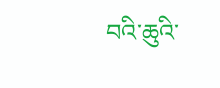བའི་ཆུའི་